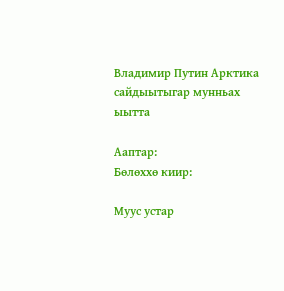Владимир Путин Арктика сайдыытыгар мунньах ыытта

Ааптар:
Бөлөххө киир:

Муус устар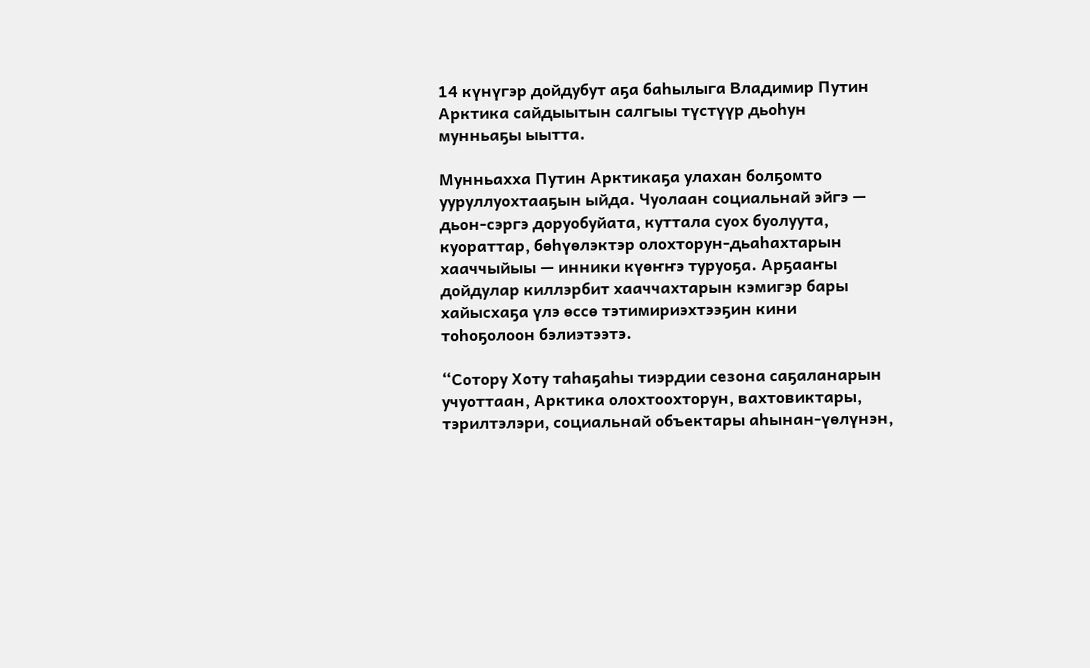14 күнүгэр дойдубут аҕа баһылыга Владимир Путин Арктика сайдыытын салгыы түстүүр дьоһун мунньаҕы ыытта.

Мунньахха Путин Арктикаҕа улахан болҕомто ууруллуохтааҕын ыйда. Чуолаан социальнай эйгэ — дьон-сэргэ доруобуйата, куттала суох буолуута, куораттар, бөһүөлэктэр олохторун-дьаһахтарын хааччыйыы — инники күөҥҥэ туруоҕа. Арҕааҥы дойдулар киллэрбит хааччахтарын кэмигэр бары хайысхаҕа үлэ өссө тэтимириэхтээҕин кини тоһоҕолоон бэлиэтээтэ.

“Сотору Хоту таһаҕаһы тиэрдии сезона саҕаланарын учуоттаан, Арктика олохтоохторун, вахтовиктары, тэрилтэлэри, социальнай объектары аһынан-үөлүнэн,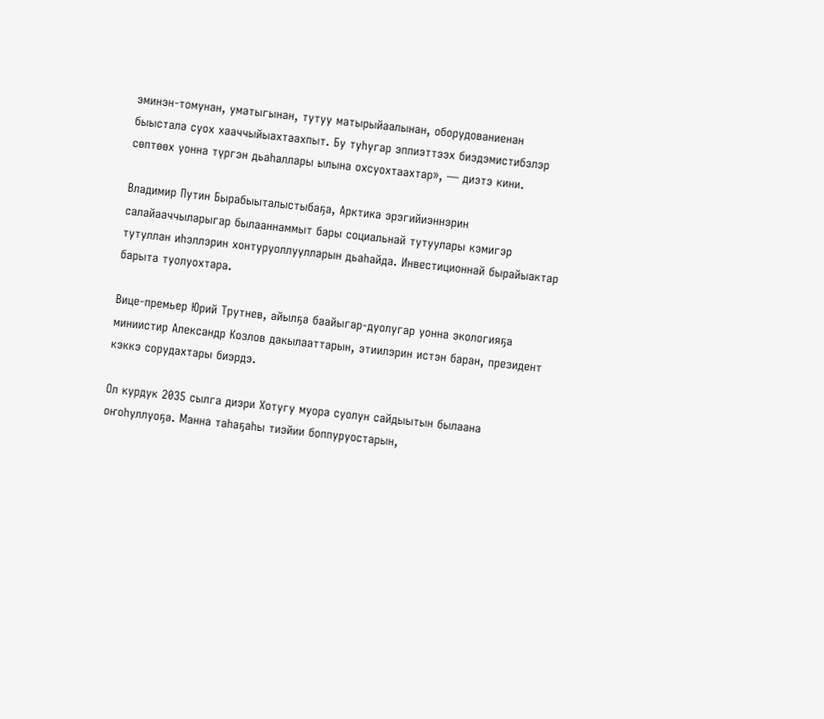эминэн-томунан, уматыгынан, тутуу матырыйаалынан, оборудованиенан быыстала суох хааччыйыахтаахпыт. Бу туһугар эппиэттээх биэдэмистибэлэр сөптөөх уонна түргэн дьаһаллары ылына охсуохтаахтар», — диэтэ кини.

Владимир Путин Бырабыыталыстыбаҕа, Арктика эрэгийиэннэрин салайааччыларыгар былааннаммыт бары социальнай тутуулары кэмигэр тутуллан иһэллэрин хонтуруоллуулларын дьаһайда. Инвестиционнай бырайыактар барыта туолуохтара.

Вице-премьер Юрий Трутнев, айылҕа баайыгар-дуолугар уонна экологияҕа миниистир Александр Козлов дакылааттарын, этиилэрин истэн баран, президент кэккэ сорудахтары биэрдэ.

Ол курдук 2035 сылга диэри Хотугу муора суолун сайдыытын былаана оҥоһуллуоҕа. Манна таһаҕаһы тиэйии боппуруостарын,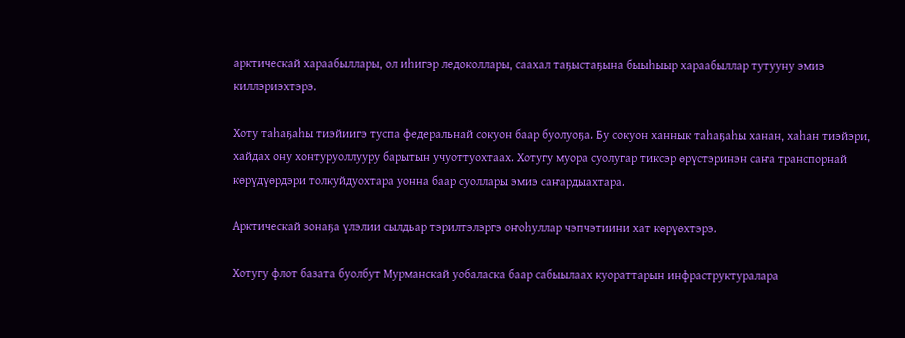арктическай хараабыллары, ол иһигэр ледоколлары, саахал таҕыстаҕына быыһыыр хараабыллар тутууну эмиэ киллэриэхтэрэ.

Хоту таһаҕаһы тиэйиигэ туспа федеральнай сокуон баар буолуоҕа. Бу сокуон ханнык таһаҕаһы ханан, хаһан тиэйэри, хайдах ону хонтуруоллууру барытын учуоттуохтаах. Хотугу муора суолугар тиксэр өрүстэринэн саҥа транспорнай көрүдүөрдэри толкуйдуохтара уонна баар суоллары эмиэ саҥардыахтара.

Арктическай зонаҕа үлэлии сылдьар тэрилтэлэргэ оҥоһуллар чэпчэтиини хат көрүөхтэрэ.

Хотугу флот базата буолбут Мурманскай уобаласка баар сабыылаах куораттарын инфраструктуралара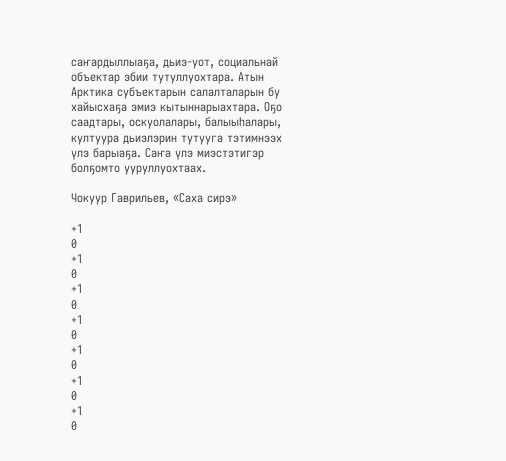саҥардыллыаҕа, дьиэ-уот, социальнай объектар эбии тутуллуохтара. Атын Арктика субъектарын салалталарын бу хайысхаҕа эмиэ кытыннарыахтара. Оҕо саадтары, оскуолалары, балыыһалары, култуура дьиэлэрин тутууга тэтимнээх үлэ барыаҕа. Саҥа үлэ миэстэтигэр болҕомто ууруллуохтаах.

Чокуур Гаврильев, «Саха сирэ»

+1
0
+1
0
+1
0
+1
0
+1
0
+1
0
+1
0